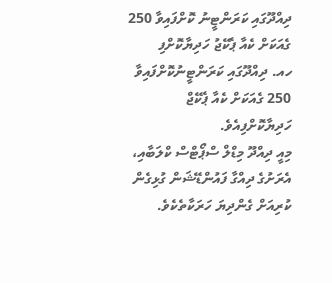ދިއްދޫގައި ކަރަންޓީނު ކޮށްފައިވާ 250 ގެއަކަށް ކެއާ ޕެކޭޖު ހަދިޔާކޮށްފި
ހއ. ދިއްދޫގައި ކަރަންޓީނުކޮށްފައިވާ 250 ގެއަކަށް ކެއާ ޕެކޭޖް ހަދިޔާކޮށްފިއެވެ.
މިއީ ދިއްދޫ މިޑްލް ސްޕޯޓްސް ކްލަބާއި، އެރަށުގެ ދިއްގާ ފައުންޑޭޝަން ގުޅިގެން ކުރިއަށް ގެންދިޔަ ހަރަކާތެކެވެ.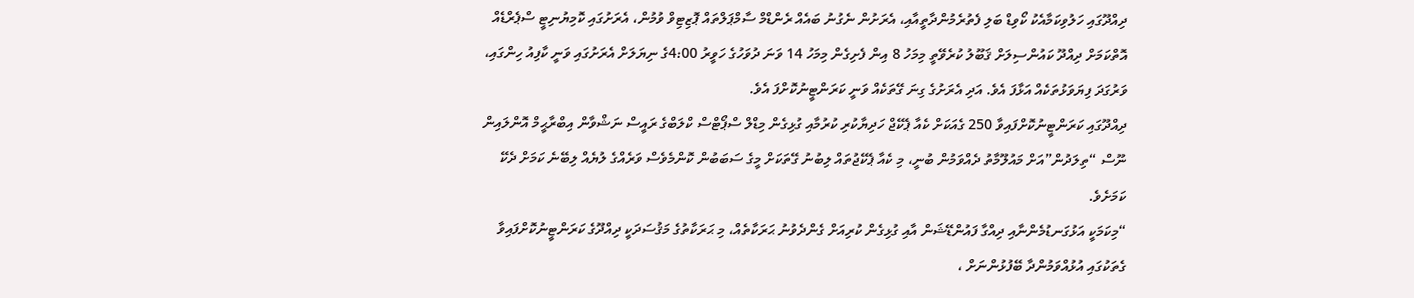ދިއްދޫގައި ހަލުވިކަމާއެކު ކޯވިޑް ބަލި ފެތުރެމުންދާތީއާއި، އެރަށުން ނެގުނު ބައެއް ރެންޑްމް ސާމްޕަލްތައް ޕޮޒިޓިވް ވުމުން، އެރަށުގައި ކޮމިޔުނިޓީ ސްޕެރްޑެއް އޮތްކަމަށް ދިއްދޫ ކައުންސިލަށް ޤަބޫލު ކުރެވޭތީ މިމަހު 8 އިން ފެށިގެން މިމަހު 14 ވަނަ ދުވަހުގެ ހަވީރު 4:00ގެ ނިޔަލަށް އެރަށުގައި ވަނީ ކާފިއު ހިންގައި، ވަރުގަދަ ފިޔަވަޅުތަކެއް އަޅާފަ އެވެ. އަދި އެރަށުގެ ގިނަ ގޭތަކެއް ވަނީ ކަރަންޓީނުކޮށްފަ އެވެ.
ދިއްދޫގައި ކަރަންޓީނުކޮށްފައިވާ 250 ގެއަކަށް ކެއާ ޕެކޭޖް ހަދިޔާކުރި ކުރުމާއި ގުޅިގެން މިޑްލް ސްޕޯޓްސް ކްލަބްގެ ރައީސް ނަޝްވާން އިބްރާޙީމް އޮންލައިން ނޫސް “ތިލަދުން”އަށް މައުލޫމާތު ދެއްވަމުން ބުނީ، މި ކެއާ ޕެކޭޖުތައް ލިބުނު ގޭތަކަށް މީގެ ސަބަބުން ކޮންމެވެސް ވަރެއްގެ ލުޔެއް ލިބޭނެ ކަމަށް ދެކޭ ކަމަށެވެ.
“މިކަމަކީ އަޅުގަނޑުމެންނާއި ދިއްގާ ފައުންޑޭޝަން އާއި ގުޅިގެން ކުރިއަށް ގެންދެވުނު ޙަރަކާތެއް، މި ޙަރަކާތުގެ މަޤުސަދަކީ ދިއްދޫގެ ކަރަންޓީނުކޮށްފައިވާ ގެތަކުގައި އުޅުއްވަމުންދާ ބޭފުޅުންނަށް ،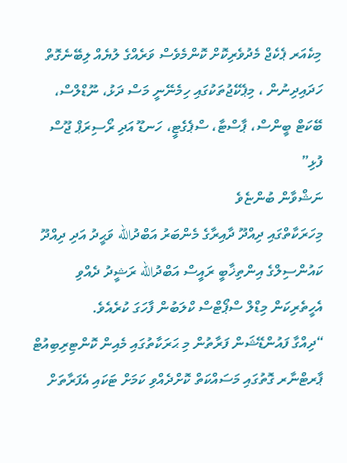މިކެއަރ ޕެކެޖް މެދުވެރިކޮށް ކޮންމެވެސް ވަރެއްގެ ލުޔެއް ލިބޭނެގޮތް ހަދައިދިނުން ، މިޕެކޭޖުތަކުގައި ހިމެނޭނީ މަސް ދަޅު، ނޫޑްލްސް، ބޭކަޓް ބީންސް، ޕާސްޓާ، ސްޕެގެޓީ، ހަނޑޫ އަދި ރޯސިރަޕް ޖޫސް ފުޅި”
ނަޝްވާން ބުންޏެވެ
މިހަރަކާތްގައި ދިއްދޫ ދާއިރާގެ މެންބަރު އަބްދުالله ވަޙީދު އަދި ދިއްދޫ ކައުންސިލްގެ އިންތިޚާބީ ރައީސް އަބްދުالله ރަޝީދު ދެއްވި އެހީތެރިކަން މިޑްލް ސްޕޯޓްސް ކްލަބުން ފާހަގަ ކުރެއެވެ.
“ދިއްގާ ފައުންޑޭޝަން ފަރާތުން މި ޙަރަކާތުގައި މެއިން ކޮންޓިރިބިއުޓް ޕާރޓްނާރ ގޮތުގައި މަސައްކަތް ކޮށްދެއްވި ކަމަށް ޓަކައި އެފަރާތަށް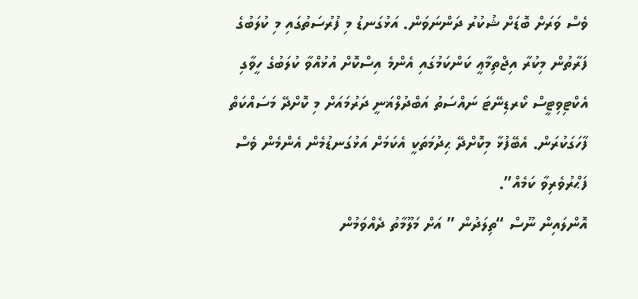ވެސް ވަރަށް ބޮޑަށް ޝުކުރު ދަންނަވަން. އަޅުގަނޑު މި ފުރުސަތުގައި މި ކުލަބުގެ ފަރާތުން މިކުރާ އިޖްތިމާޢީ ކަންކަމުގައި އެންމެ އިސްކޮށް އުޅުއްވާ ކުލަބުގެ ހީވާގި އެކްޓިވިޓީސް ކޯރޑިނޭޓަ ނައްސަތު އަބްދުލްޣަނީ ދަރުމައަށް މި ކޮށްދޭ މަސައްކަތް ފާހަގަކުރަން. އެބޭފުޅާ މިކޮށްދޭ ޙިދުމަތަކީ އެކަމަށް އަޅުގަނޑުމެން އެންމެން ވެސް ފަޙްރުވެރިވާ ކަމެއް”.
އޮންލައިން ނޫސް “ތިލަދުން ” އަށް މަލޫމާތު ދެއްވަމުން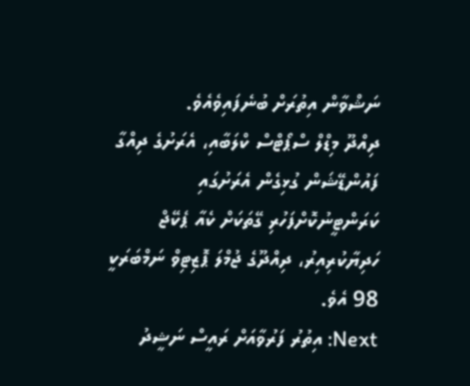ނަޝްވާން އިތުރަށް ބުނެފައިވެއެވެ.
ދިއްދޫ މިޑްލް ސްޕޯޓްސް ކްލަބާއި، އެރަށުގެ ދިއްގާ ފައުންޑޭޝަން ގުޅިގެން އެރަށުގައި ކަރަންޓީނުކޮށްފަހުރި ގޭތަކަށް ކެއާ ޕެކޭޖް ހަދިޔާކުރިއިރު، ދިއްދޫގެ ޖުމްލަ ޕޮޒިޓިވް ނަމްބަރަކީ 98 އެވެ.
Next: އިތުރު ފަރުވާއަށް ރައީސް ނަޝީދު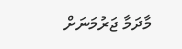މާދަމާ ޖަރުމަނަށް